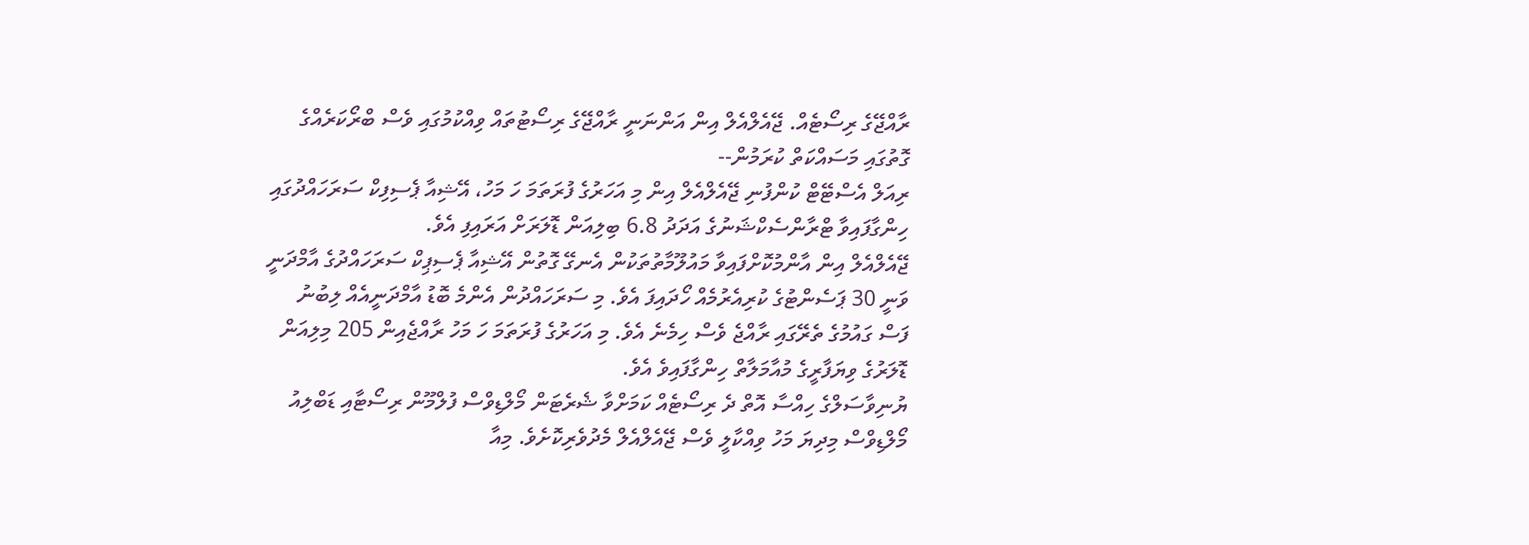ރާއްޖޭގެ ރިސޯޓެއް. ޖޭއެލްއެލް އިން އަންނަނީ ރާއްޖޭގެ ރިސޯޓުތައް ވިއްކުމުގައި ވެސް ބްރޯކަރެއްގެ ގޮތުގައި މަސައްކަތް ކުރަމުން--
ރިއަލް އެސްޓޭޓް ކުންފުނި ޖޭއެލްއެލް އިން މި އަހަރުގެ ފުރަތަމަ ހަ މަހު، އޭޝިއާ ޕެސިފިކް ސަރަހައްދުގައި ހިންގާފައިވާ ޓްރާންސެކްޝަނުގެ އަދަދު 6.8 ބިލިއަން ޑޮލަރަށް އަރައިފި އެވެ.
ޖޭއެލްއެލް އިން އާންމުކޮށްފައިވާ މައުލޫމާތުތަކުން އެނގޭ ގޮތުން އޭޝިއާ ޕެސިޕިކް ސަރަހައްދުގެ އާމްދަނީ ވަނީ 30 ޕަސެންޓުގެ ކުރިއެރުމެއް ހޯދައިފަ އެވެ. މި ސަރަހައްދުން އެންމެ ބޮޑު އާމްދަނީއެއް ލިބުނު ފަސް ގައުމުގެ ތެރޭގައި ރާއްޖެ ވެސް ހިމެނެ އެވެ. މި އަހަރުގެ ފުރަތަމަ ހަ މަހު ރާއްޖެއިން 205 މިލިއަން ޑޮލަރުގެ ވިޔަފާރީގެ މުއާމަލާތް ހިންގާފައިވެ އެވެ.
ޔުނިވާސަލްގެ ހިއްސާ އޮތް ދެ ރިސޯޓެއް ކަމަށްވާ ޝެރެޓަން މޯލްޑިވްސް ފުލްމޫން ރިސޯޓާއި ޑަބްލިއު މޯލްޑިވްސް މިދިޔަ މަހު ވިއްކާލީ ވެސް ޖޭއެލްއެލް މެދުވެރިކޮށެވެ. މިއާ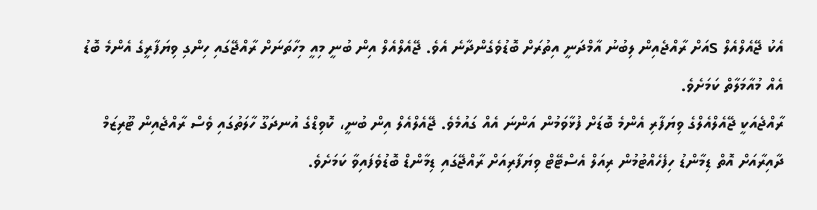އެކު ޖޭއެލްއެލް sއަށް ރާއްޖެއިން ލިބުނު އާމްދަނީ އިތުރަށް ބޮޑުވެގެންދާނެ އެވެ. ޖޭއެލްއެލް އިން ބުނީ މިއީ މިހާތަނަށް ރާއްޖޭގައި ހިންގި ވިޔަފާރީގެ އެންމެ ބޮޑު އެއް މުއާމަލާތް ކަމަށެވެ.
ރާއްޖެއަކީ ޖޭއެލްއެލްގެ ވިޔަފާރި އެންމެ ބޮޑަށް ފުޅާވަމުން އަންނަ އެއް ގައުމެވެ. ޖޭއެލްއެލް އިން ބުނީ، ކޮވިޑްގެ އުނދަގޫ ހާލަތުގައި ވެސް ރާއްޖެއިން ޓޫރިޒަމް ދާއިރާއަށް އޮތް ޑިމާންޑު ހިފެހެއްޓުމުން ރިއަލް އެސްޓޭޓް ވިޔަފާރިއަށް ރާއްޖޭގައި ޑިމާންޑް ބޮޑުވެފައިވާ ކަމަށެވެ.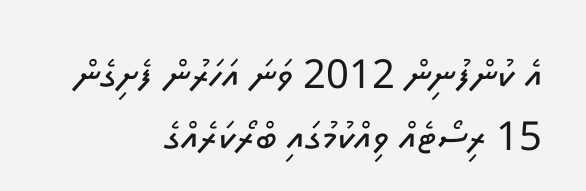އެ ކުންފުނިން 2012 ވަނަ އަހަރުން ފެށިގެން 15 ރިސޯޓެއް ވިއްކުމުގައި ބްރޯކަރެއްގެ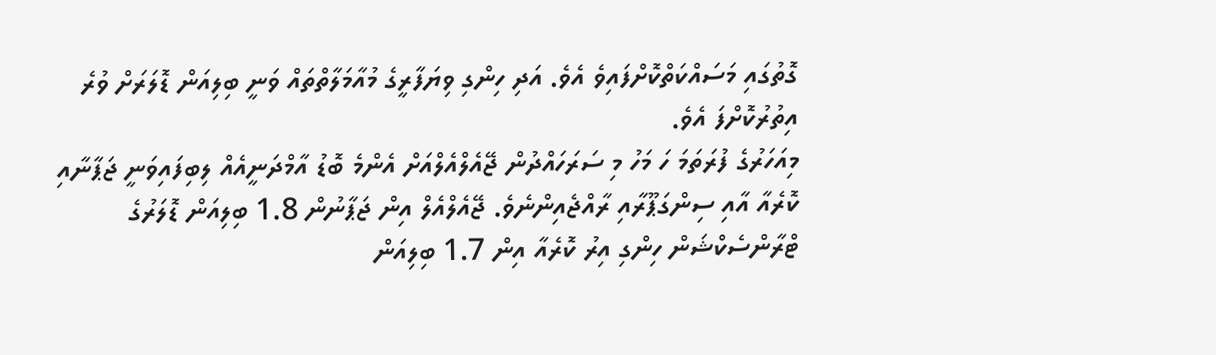ގޮތުގައި މަސައްކަތްކޮށްފައިވެ އެވެ. އަދި ހިންގި ވިޔަފާރީގެ މުއާމަލާތްތައް ވަނީ ބިލިއަން ޑޮލަރަށް ވުރެ އިތުރުކޮށްފަ އެވެ.
މިއަހަރުގެ ފުރަތަމަ ހަ މަހު މި ސަރަހައްދުން ޖޭއެލްއެލްއަށް އެންމެ ބޮޑު އާމްދަނީއެއް ލިބިފައިވަނީ ޖަޕާނާއި ކޮރެއާ އާއި ސިންގަޕޫރާއި ރާއްޖެއިންނެވެ. ޖޭއެލްއެލް އިން ޖަޕާނުން 1.8 ބިލިއަން ޑޮލަރުގެ ޓްރާންސެކްޝަން ހިންގި އިރު ކޮރެއާ އިން 1.7 ބިލިއަން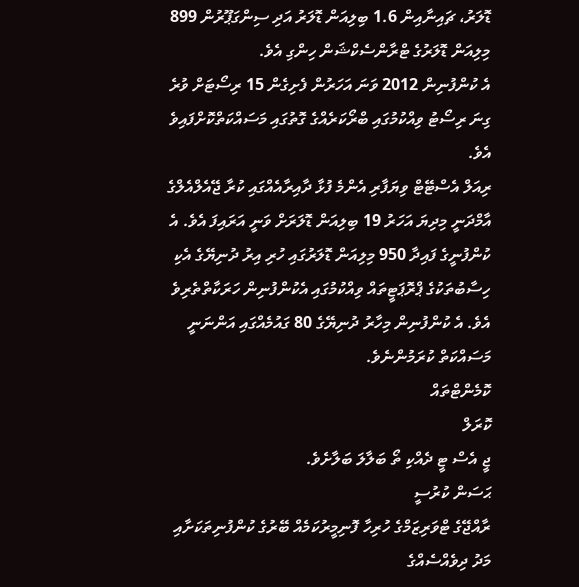ޑޮލަރު، ޗައިނާއިން 1.6 ބިލިއަން ޑޮލަރު އަދި ސިންގަޕޫރުން 899 މިލިއަން ޑޮލަރުގެ ޓްރާންސެކްޝަން ހިންގި އެވެ.
އެ ކުންފުނިން 2012 ވަނަ އަހަރުން ފެށިގެން 15 ރިސޯޓަށް ވުރެ ގިނަ ރިސޯޓު ވިއްކުމުގައި ބްރޯކަރެއްގެ ގޮތުގައި މަސައްކަތްކޮށްފައިވެ އެވެ.
ރިއަލް އެސްޓޭޓް ވިޔަފާރި އެންމެ ފުޅާ ދާއިރާއެއްގައި ކުރާ ޖޭއެލްއެލްގެ އާމްދަނީ މިދިޔަ އަހަރު 19 ބިލިއަން ޑޮލަރަށް ވަނީ އަރައިފަ އެވެ. އެ ކުންފުނީގެ ފައިދާ 950 މިލިއަން ޑޮލަރުގައި ހުރި އިރު ދުނިޔޭގެ އެކި ހިސާބުތަކުގެ ޕްރޮޕަޓީތައް ވިއްކުމުގައި އެކުންފުނިން ހަރަކާތްތެރިވެ އެވެ. އެ ކުންފުނިން މިހާރު ދުނިޔޭގެ 80 ގައުމެއްގައި އަންނަނީ މަސައްކަތް ކުރަމުންނެވެ.
ކޮމެންޓްތައް
ކޮރަލް
ޖީ އެސް ޓީ ދެއްކި ތޯ ބަލާލަ ބަލާށެވެ.
ޙަސަން ކުރުސީ
ރާއްޖޭގެ ޓްވަރިޒަމްގެ ހުރިހާ ފޮނިމީރުކަމެއް ބޭރުގެ ކުންފުނިތަކަށާއި މަދު ދިވެއްސެއްގެ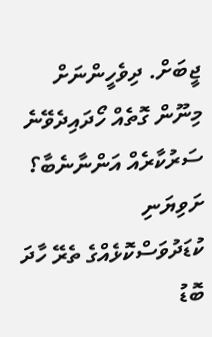ޖީބަށް. ދިވެހީންނަށް މިނޫން ގޮތެއް ހޯދައިދެވޭނެ ސަރުކާރެއް އަންނާނެބާ؟
ށަވިޔަނި
ކުޑަދުވަސްކޮޅެއްގެ ތެރޭ ހާދަ ބޮޑު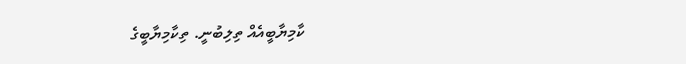ކާމިޔާބީއެއް ތިލިބުނީ. ތިކާމިޔާބީގެ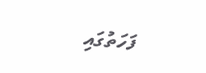ފަހަތުގައި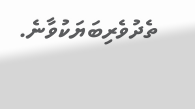ތެދުވެރިބަޔަކުވާނެ.